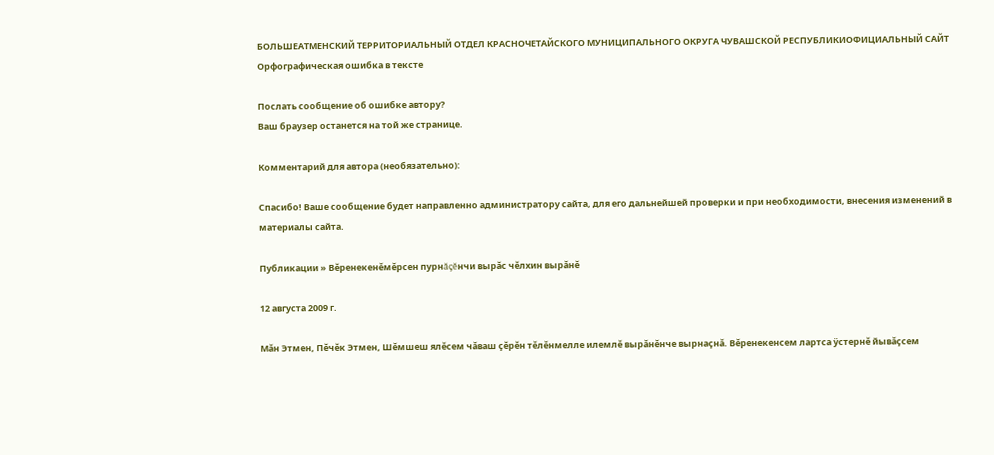БОЛЬШЕАТМЕНСКИЙ ТЕРРИТОРИАЛЬНЫЙ ОТДЕЛ КРАСНОЧЕТАЙСКОГО МУНИЦИПАЛЬНОГО ОКРУГА ЧУВАШСКОЙ РЕСПУБЛИКИОФИЦИАЛЬНЫЙ САЙТ
Орфографическая ошибка в тексте

Послать сообщение об ошибке автору?
Ваш браузер останется на той же странице.

Комментарий для автора (необязательно):

Спасибо! Ваше сообщение будет направленно администратору сайта, для его дальнейшей проверки и при необходимости, внесения изменений в материалы сайта.

Публикации » Вĕренекенĕмĕрсен пурнăçĕнчи вырăс чĕлхин вырăнĕ

12 августа 2009 г.

Мăн Этмен, Пĕчĕк Этмен, Шĕмшеш ялĕсем чăваш çĕрĕн тĕлĕнмелле илемлĕ вырăнĕнче вырнаçнă. Вĕренекенсем лартса ÿстернĕ йывăçсем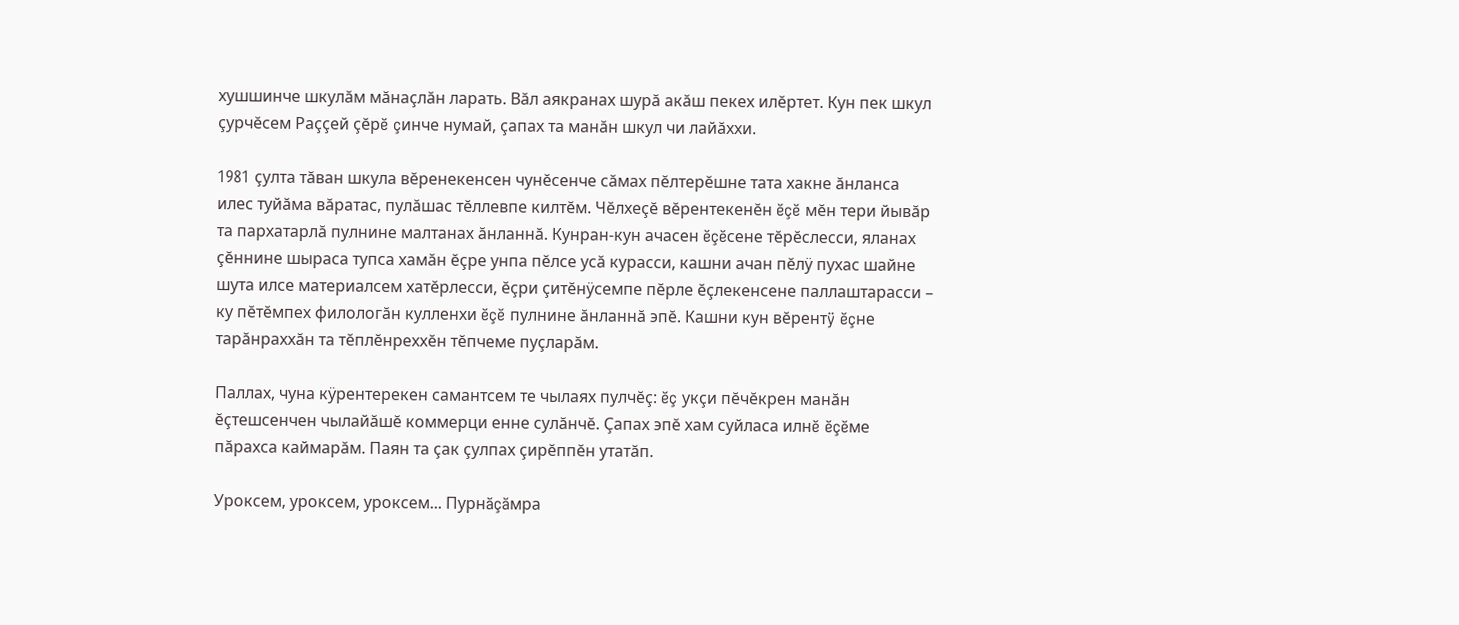хушшинче шкулăм мăнаçлăн ларать. Вăл аякранах шурă акăш пекех илĕртет. Кун пек шкул çурчĕсем Раççей çĕрĕ çинче нумай, çапах та манăн шкул чи лайăххи.

1981 çулта тăван шкула вĕренекенсен чунĕсенче сăмах пĕлтерĕшне тата хакне ăнланса илес туйăма вăратас, пулăшас тĕллевпе килтĕм. Чĕлхеçĕ вĕрентекенĕн ĕçĕ мĕн тери йывăр та пархатарлă пулнине малтанах ăнланнă. Кунран-кун ачасен ĕçĕсене тĕрĕслесси, яланах çĕннине шыраса тупса хамăн ĕçре унпа пĕлсе усă курасси, кашни ачан пĕлÿ пухас шайне шута илсе материалсем хатĕрлесси, ĕçри çитĕнÿсемпе пĕрле ĕçлекенсене паллаштарасси – ку пĕтĕмпех филологăн кулленхи ĕçĕ пулнине ăнланнă эпĕ. Кашни кун вĕрентÿ ĕçне тарăнраххăн та тĕплĕнреххĕн тĕпчеме пуçларăм.

Паллах, чуна кÿрентерекен самантсем те чылаях пулчĕç: ĕç укçи пĕчĕкрен манăн ĕçтешсенчен чылайăшĕ коммерци енне сулăнчĕ. Çапах эпĕ хам суйласа илнĕ ĕçĕме пăрахса каймарăм. Паян та çак çулпах çирĕппĕн утатăп.

Уроксем, уроксем, уроксем... Пурнăçăмра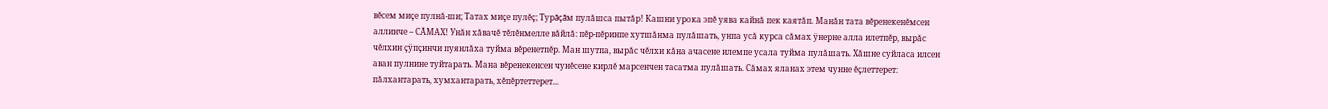вĕсем миçе пулнă-ши; Татах миçе пулĕç; Турăçăм пулăшса пытăр! Кашни урока эпĕ уява кайнă пек каятăп. Манăн тата вĕренекенĕмсен аллинче – СĂМАХ! Унăн хăвачĕ тĕлĕнмелле вăйлă: пĕр-пĕринпе хутшăнма пулăшать, унпа усă курса сăмах ÿнерне алла илетпĕр, вырăс чĕлхин çÿпçинчи пуянлăха туйма вĕренетпĕр. Ман шутпа, вырăс чĕлхи кăна ачасене илемпе усала туйма пулăшать. Хăшне суйласа илсен аван пулнине туйтарать. Мана вĕренекенсен чунĕсене кирлĕ марсенчен тасатма пулăшать. Сăмах яланах этем чунне ĕçлеттерет: пăлхантарать, хумхантарать, хĕпĕртеттерет...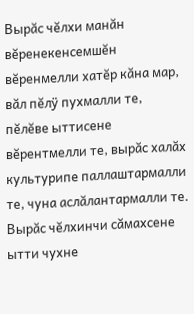Вырăс чĕлхи манăн вĕренекенсемшĕн вĕренмелли хатĕр кăна мар, вăл пĕлÿ пухмалли те, пĕлĕве ыттисене вĕрентмелли те, вырăс халăх культурипе паллаштармалли те, чуна аслăлантармалли те. Вырăс чĕлхинчи сăмахсене ытти чухне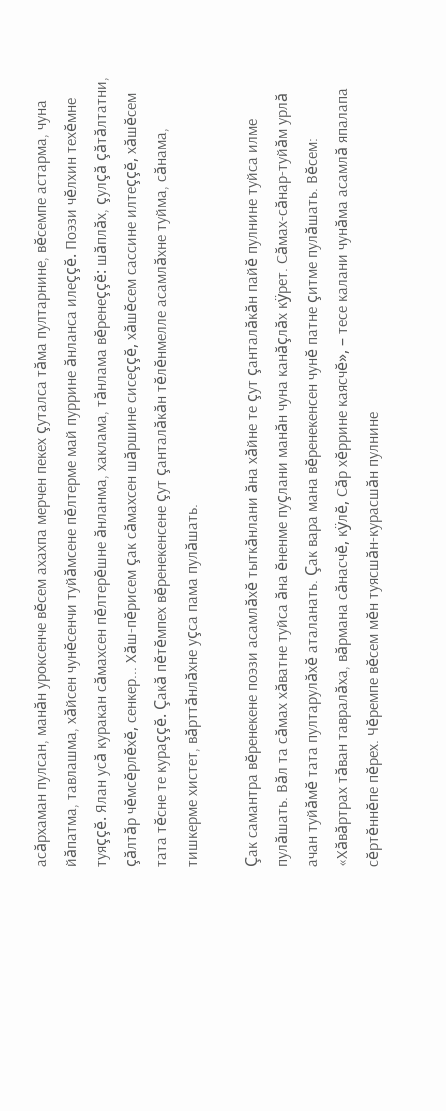асăрхаман пулсан, манăн уроксенче вĕсем ахахпа мерчен пекех çуталса тăма пултарнине, вĕсемпе астарма, чуна йăпатма, тавлашма, хăйсен чунĕсенчи туйăмсене пĕлтерме май пуррине ăнланса илеççĕ. Поэзи чĕлхин техĕмне туяççĕ. Ялан усă куракан сăмахсен пĕлтерĕшне ăнланма, хаклама, тăнлама вĕренеççĕ: шăплăх, çулçă çăтăлтатни, çăлтăр чĕмсĕрлĕхĕ, сенкер... Хăш-пĕрисем çак сăмахсен шăршине сисеççĕ, хăшĕсем сассине илтеççĕ, хăшĕсем тата тĕсне те кураççĕ. Çакă пĕтĕмпех вĕренекенсене çут çанталăкăн тĕлĕнмелле асамлăхне туйма, сăнама, тишкерме хистет, вăрттăнлăхне уçса пама пулăшать.

Çак самантра вĕренекене поэзи асамлăхĕ тыткăнлани ăна хăйне те çут çанталăкăн пайĕ пулнине туйса илме пулăшать. Вăл та сăмах хăватне туйса ăна ĕненме пуçлани манăн чуна канăçлăх кÿрет. Сăмах-сăнар-туйăм урлă ачан туйăмĕ тата пултарулăхĕ аталанать. Çак вара мана вĕренекенсен чунĕ патне çитме пулăшать. Вĕсем: «Хăвăртрах тăван тавралăха, вăрмана сăнасчĕ, кÿлĕ, Сăр хĕррине каясчĕ», – тесе калани чунăма асамлă япалапа сĕртĕннĕпе пĕрех. Чĕремпе вĕсем мĕн туясшăн-курасшăн пулнине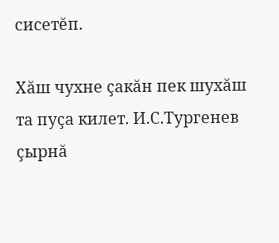сисетĕп.

Хăш чухне çакăн пек шухăш та пуçа килет. И.С.Тургенев çырнă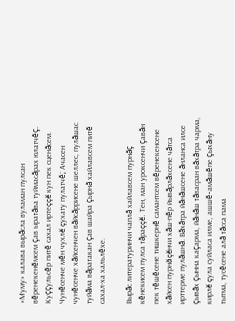«Муму» калава вырăсла вуламан пулсан вĕренекенĕмсем çав ыратăва туймасăрах юлатчĕç. Куççульсĕр питĕ сахал иртеççĕ кун пек сценăсем. Чунĕсенче мĕн чухлĕ çухату пулатчĕ; Ачасен чунĕсенче хăйсенчен вăйсăррисене шеллес, пулăшас туйăма вăратакан çав шайра çырнă хайлавсем питĕ сахал-ха хальлĕхе.

Вырăс литературинчи чаплă хайлавсем пурнăç кĕнекисем пулса тăраççĕ. Тен, ман уроксенчи çавăн пек тĕшĕсене тишкернĕ самантсем вĕренекенсене хăйсен пурнăçĕнчи хăш-пĕр йывăрлăхсене чăтса ирттерме пулăшнă. Вăхăтра йăнăшсене ăнланса илсе çывăх çынна каçарма, йăнăш тăвасран вăхăтра чарма, кирлĕ çула суйласа илме, ашшĕ-амăшĕпе çыхăну тытма, тусĕсене алă тăсса пама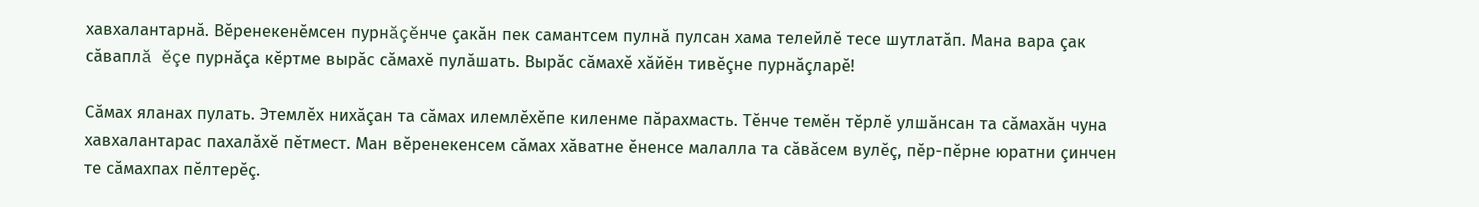хавхалантарнă. Вĕренекенĕмсен пурнăçĕнче çакăн пек самантсем пулнă пулсан хама телейлĕ тесе шутлатăп. Мана вара çак сăваплă ĕçе пурнăçа кĕртме вырăс сăмахĕ пулăшать. Вырăс сăмахĕ хăйĕн тивĕçне пурнăçларĕ!

Сăмах яланах пулать. Этемлĕх нихăçан та сăмах илемлĕхĕпе киленме пăрахмасть. Тĕнче темĕн тĕрлĕ улшăнсан та сăмахăн чуна хавхалантарас пахалăхĕ пĕтмест. Ман вĕренекенсем сăмах хăватне ĕненсе малалла та сăвăсем вулĕç, пĕр-пĕрне юратни çинчен те сăмахпах пĕлтерĕç.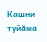Кашни туйăма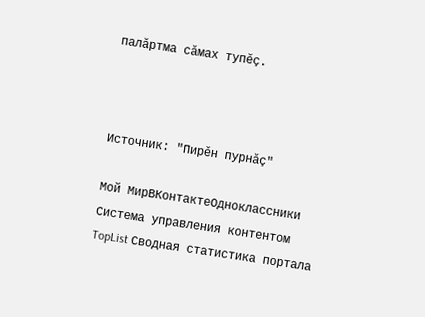палăртма сăмах тупĕç.



Источник: "Пирěн пурнăç"

Мой МирВКонтактеОдноклассники
Система управления контентом
TopList Сводная статистика портала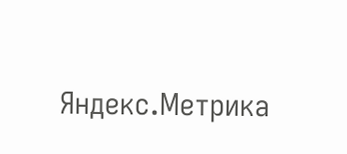Яндекс.Метрика